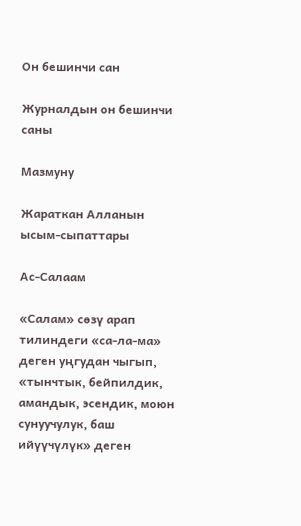Он бешинчи сан

Журналдын он бешинчи саны

Мазмуну

Жараткан Алланын ысым-сыпаттары

Ас-Салаам

«Салам» сөзү арап тилиндеги «са-ла-ма» деген уңгудан чыгып, «тынчтык, бейпилдик, амандык, эсендик, моюн сунуучулук, баш ийүүчүлүк» деген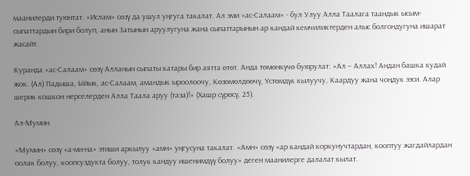маанилерди туюнтат. «Ислам» сөзү да ушул уңгуга такалат. Ал эми «ас-Салаам» - бул Улуу Алла Таалага таандык ысым-сыпаттардын бири болуп, анын Затынын аруулугуна жана сыпаттарынын ар кандай кемчиликтерден алыс болгондугуна ишарат жасайт.

Куранда «ас-Салаам» сөзү Алланын сыпаты катары бир аятта өтөт. Анда төмөнкүчө буюрулат: «Ал – Аллах! Андан башка кудай жок. (Ал) Падыша, Ыйык, ас-Салаам, амандык ыроолоочу, Көзөмөлдөөчү, Үстөмдүк кылуучу, Каардуу жана чоңдук ээси. Алар шерик кошкон нерселерден Алла Таала аруу (таза)!» (Хашр сүрөсү, 25).

Ал-Мумин

«Мумин» сөзү «а-ми-на» этиши аркылуу «амн» уңгусуна такалат. «Амн» сөзү «ар кандай коркунучтардан, кооптуу жагдайлардан оолак болуу, коопсуздукта болуу, толук кандуу ишенимдүү болуу» деген маанилерге далалат кылат.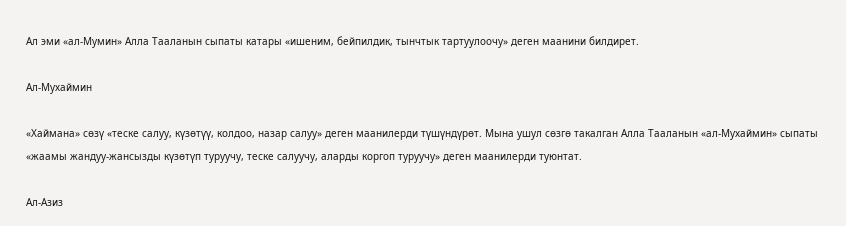Ал эми «ал-Мумин» Алла Тааланын сыпаты катары «ишеним, бейпилдик, тынчтык тартуулоочу» деген маанини билдирет.

Ал-Мухаймин

«Хаймана» сөзү «теске салуу, күзөтүү, колдоо, назар салуу» деген маанилерди түшүндүрөт. Мына ушул сөзгө такалган Алла Тааланын «ал-Мухаймин» сыпаты «жаамы жандуу-жансызды күзөтүп туруучу, теске салуучу, аларды коргоп туруучу» деген маанилерди туюнтат.

Ал-Азиз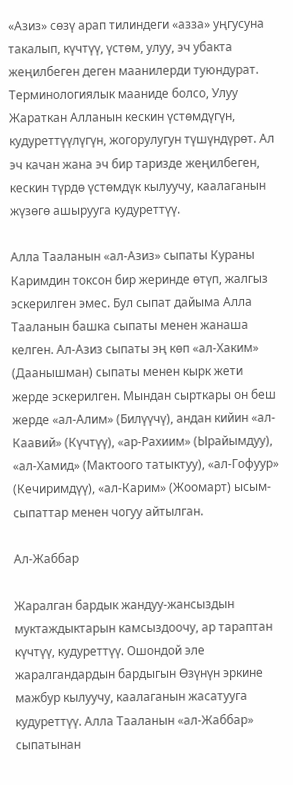«Азиз» сөзү арап тилиндеги «азза» уңгусуна такалып, күчтүү, үстөм, улуу, эч убакта жеңилбеген деген маанилерди туюндурат. Терминологиялык мааниде болсо, Улуу Жараткан Алланын кескин үстөмдүгүн, кудуреттүүлүгүн, жогорулугун түшүндүрөт. Ал эч качан жана эч бир таризде жеңилбеген, кескин түрдө үстөмдүк кылуучу, каалаганын жүзөгө ашырууга кудуреттүү.

Алла Тааланын «ал-Азиз» сыпаты Кураны Каримдин токсон бир жеринде өтүп, жалгыз эскерилген эмес. Бул сыпат дайыма Алла Тааланын башка сыпаты менен жанаша келген. Ал-Азиз сыпаты эң көп «ал-Хаким» (Даанышман) сыпаты менен кырк жети жерде эскерилген. Мындан сырткары он беш жерде «ал-Алим» (Билүүчү), андан кийин «ал-Каавий» (Күчтүү), «ар-Рахиим» (Ырайымдуу), «ал-Хамид» (Мактоого татыктуу), «ал-Гофуур» (Кечиримдүү), «ал-Карим» (Жоомарт) ысым-сыпаттар менен чогуу айтылган.

Ал-Жаббар

Жаралган бардык жандуу-жансыздын муктаждыктарын камсыздоочу, ар тараптан күчтүү, кудуреттүү. Ошондой эле жаралгандардын бардыгын Өзүнүн эркине мажбур кылуучу, каалаганын жасатууга кудуреттүү. Алла Тааланын «ал-Жаббар» сыпатынан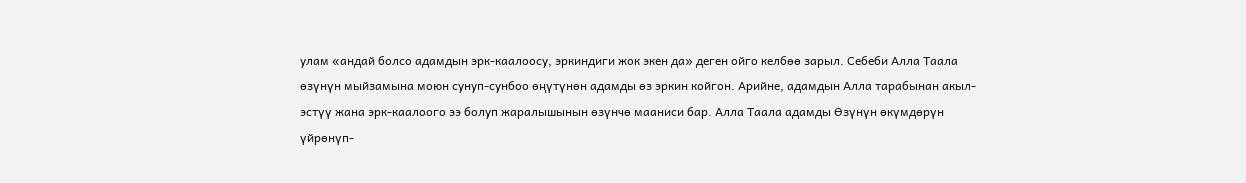улам «андай болсо адамдын эрк-каалоосу, эркиндиги жок экен да» деген ойго келбөө зарыл. Себеби Алла Таала өзүнүн мыйзамына моюн сунуп-сунбоо өңүтүнөн адамды өз эркин койгон. Арийне, адамдын Алла тарабынан акыл-эстүү жана эрк-каалоого ээ болуп жаралышынын өзүнчө мааниси бар. Алла Таала адамды Өзүнүн өкүмдөрүн үйрөнүп-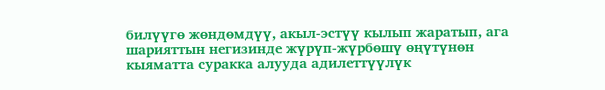билүүгө жөндөмдүү, акыл-эстүү кылып жаратып, ага шарияттын негизинде жүрүп-жүрбөшү өңүтүнөн кыяматта суракка алууда адилеттүүлүк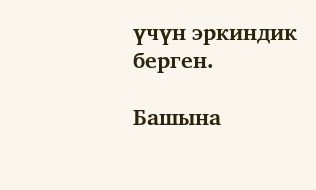үчүн эркиндик берген.

Башына